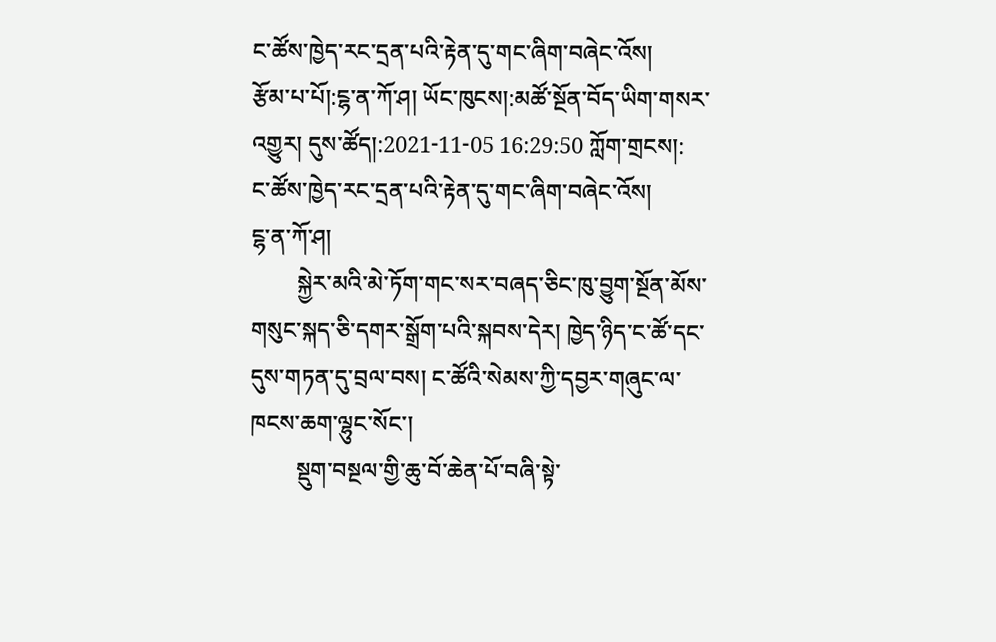ང་ཚོས་ཁྱེད་རང་དྲན་པའི་རྟེན་དུ་གང་ཞིག་བཞེང་འོས།
རྩོམ་པ་པོ།:ངྷ་ན་ཀོ་ཤ། ཡོང་ཁུངས།:མཚོ་སྔོན་བོད་ཡིག་གསར་འགྱུར། དུས་ཚོད།:2021-11-05 16:29:50 ཀློག་གྲངས།:
ང་ཚོས་ཁྱེད་རང་དྲན་པའི་རྟེན་དུ་གང་ཞིག་བཞེང་འོས།
ངྷ་ན་ཀོ་ཤ།
        སྐྱེར་མའི་མེ་ཏོག་གང་སར་བཞད་ཅིང་ཁུ་བྱུག་སྔོན་མོས་གསུང་སྐད་ཅི་དགར་སྒྲོག་པའི་སྐབས་དེར། ཁྱེད་ཉིད་ང་ཚོ་དང་དུས་གཏན་དུ་བྲལ་བས། ང་ཚོའི་སེམས་ཀྱི་དབྱར་གཞུང་ལ་ཁངས་ཆག་ལྷུང་སོང་།
        སྡུག་བསྔལ་གྱི་ཆུ་བོ་ཆེན་པོ་བཞི་སྟེ་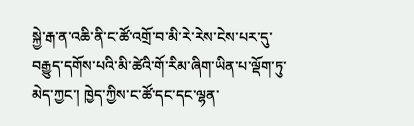སྐྱེ་རྒ་ན་འཆི་ནི་ང་ཚོ་འགྲོ་བ་མི་རེ་རེས་ངེས་པར་དུ་བརྒྱུད་དགོས་པའི་མི་ཚེའི་གོ་རིམ་ཞིག་ཡིན་པ་ལྡོག་ཏུ་མེད་ཀྱང་། ཁྱེད་ཀྱིས་ང་ཚོ་དང་དང་ལྷན་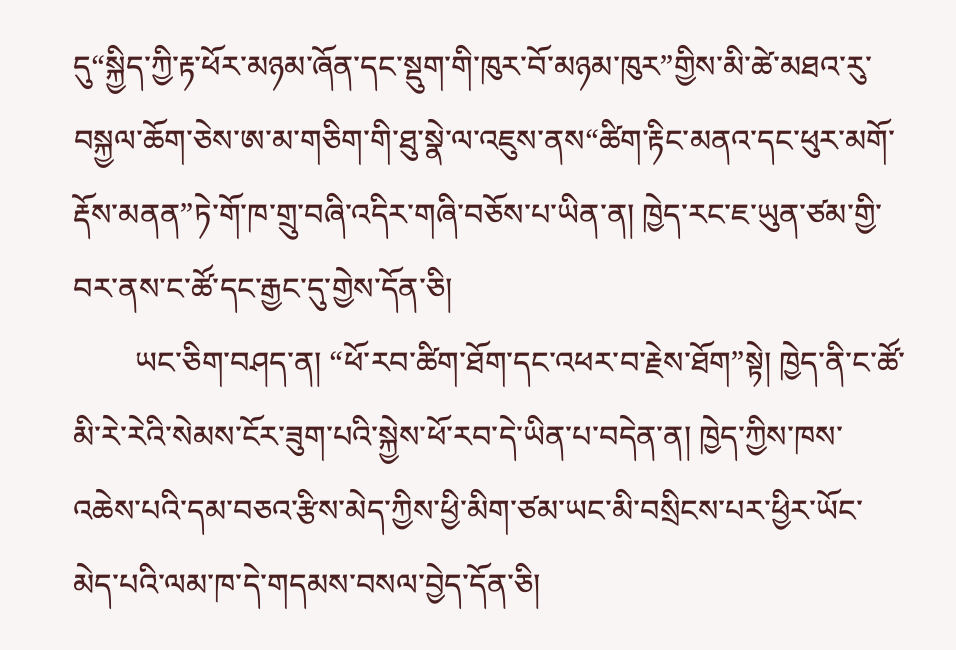དུ“སྐྱིད་ཀྱི་རྟ་ཕོར་མཉམ་ཞོན་དང་སྡུག་གི་ཁུར་བོ་མཉམ་ཁུར”གྱིས་མི་ཚེ་མཐའ་རུ་བསྐྱལ་ཆོག་ཅེས་ཨ་མ་གཅིག་གི་ཐུ་སྣེ་ལ་འཇུས་ནས“ཚིག་རྟིང་མནའ་དང་ཕུར་མགོ་རྡོས་མནན”ཏེ་གོ་ཁ་གྲུ་བཞི་འདིར་གཞི་བཅོས་པ་ཡིན་ན། ཁྱེད་རང་ཇ་ཡུན་ཙམ་གྱི་བར་ནས་ང་ཚོ་དང་རྒྱང་དུ་གྱེས་དོན་ཅི།
        ཡང་ཅིག་བཤད་ན། “ཕོ་རབ་ཚིག་ཐོག་དང་འཕར་བ་རྗེས་ཐོག”སྟེ། ཁྱེད་ནི་ང་ཚོ་མི་རེ་རེའི་སེམས་ངོར་ཟུག་པའི་སྐྱེས་ཕོ་རབ་དེ་ཡིན་པ་བདེན་ན། ཁྱེད་ཀྱིས་ཁས་འཆེས་པའི་དམ་བཅའ་རྩིས་མེད་ཀྱིས་ཕྱི་མིག་ཙམ་ཡང་མི་བསྲིངས་པར་ཕྱིར་ཡོང་མེད་པའི་ལམ་ཁ་དེ་གདམས་བསལ་བྱེད་དོན་ཅི།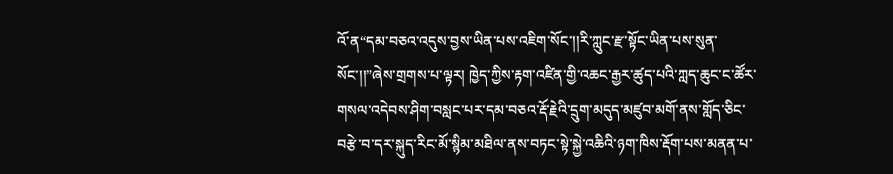འོ་ན“དམ་བཅའ་འདུས་བྱས་ཡིན་པས་འཇིག་སོང་།།རི་ཀླུང་རྫ་སྟོང་ཡིན་པས་སུན་སོང་།།”ཞེས་གྲགས་པ་ལྟར། ཁྱེད་ཀྱིས་རྟག་འཛིན་གྱི་འཆང་རྒྱར་ཚུད་པའི་ཀླད་ཆུང་ང་ཚོར་གསལ་འདེབས་ཤིག་བསླང་པར་དམ་བཅའ་རྡོ་རྗེའི་དྲུག་མདུད་མཛུབ་མགོ་ནས་གློད་ཅིང་བརྩེ་བ་དར་སྐུད་རིང་མོ་སྙིམ་མཐིལ་ནས་བཏང་སྟེ་སྐྱེ་འཆིའི་ཉག་ཁིས་རྡོག་པས་མནན་པ་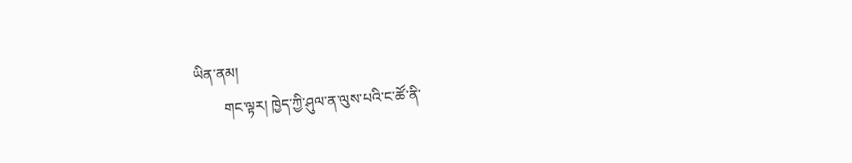ཡིན་ནམ།
        གང་ལྟར། ཁྱེད་ཀྱི་ཤུལ་ན་ལུས་པའི་ང་ཚོ་ནི་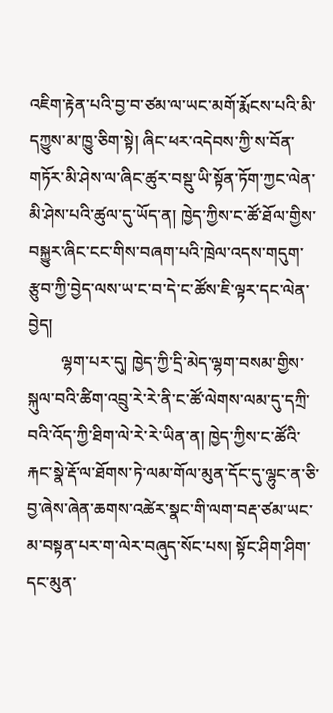འཇིག་རྟེན་པའི་བྱ་བ་ཙམ་ལ་ཡང་མགོ་རྨོངས་པའི་མི་དཀྱུས་མ་ཁྱུ་ཅིག་སྟེ། ཞིང་ཕར་འདེབས་ཀྱི་ས་བོན་གཏོར་མི་ཤེས་ལ་ཞིང་ཚུར་བསྡུ་ཡི་སྟོན་ཏོག་ཀྱང་ལེན་མི་ཤེས་པའི་ཚུལ་དུ་ཡོད་ན། ཁྱེད་ཀྱིས་ང་ཚོ་ཐོལ་གྱིས་བསྐྱུར་ཞིང་ངང་གིས་བཞག་པའི་ཁྲེལ་འདས་གདུག་རྩུབ་ཀྱི་བྱེད་ལས་ཡ་ང་བ་དེ་ང་ཚོས་ཇི་ལྟར་དང་ལེན་བྱེད།
        ལྷག་པར་དུ། ཁྱེད་ཀྱི་དྲི་མེད་ལྷག་བསམ་གྱིས་སྐུལ་བའི་ཚིག་འབྲུ་རེ་རེ་ནི་ང་ཚོ་ལེགས་ལམ་དུ་དཀྲི་བའི་འོད་ཀྱི་ཐིག་ལེ་རེ་རེ་ཡིན་ན། ཁྱེད་ཀྱིས་ང་ཚོའི་རྐང་སྣེ་རྡོ་ལ་ཐོགས་ཏེ་ལམ་གོལ་མུན་དོང་དུ་ལྷུང་ན་ཅི་བྱ་ཞེས་ཞེན་ཆགས་འཚེར་སྣང་གི་ལག་བརྡ་ཙམ་ཡང་མ་བསྟན་པར་ག་ལེར་བཞུད་སོང་པས། སྟོང་ཤིག་ཤིག་དང་མུན་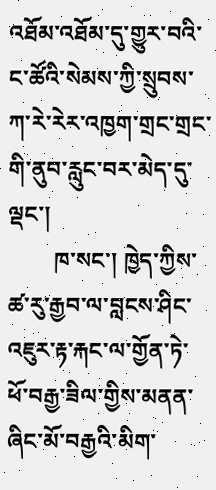འཐོམ་འཐོམ་དུ་གྱུར་བའི་ང་ཚོའི་སེམས་ཀྱི་སྲུབས་ཀ་རེ་རེར་འཁྱག་གྲང་གྲང་གི་ནུབ་རླུང་བར་མེད་དུ་ལྡང་།
        ཁ་སང་། ཁྱེད་ཀྱིས་ཚ་རུ་རྒྱབ་ལ་བླངས་ཤིང་འཇུར་རྟ་རྐང་ལ་གྱོན་ཏེ་ཕོ་བརྒྱ་ཟིལ་གྱིས་མནན་ཞིང་མོ་བརྒྱའི་མིག་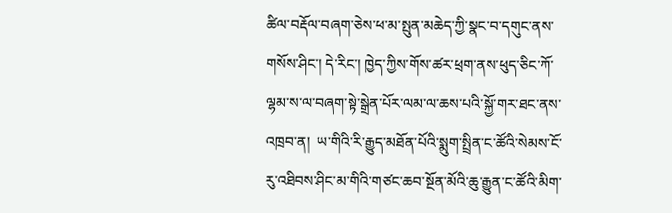ཚིལ་བརྡོལ་བཞག་ཅེས་ཕ་མ་སྤུན་མཆེད་ཀྱི་སྣང་བ་དགུང་ནས་གསོས་ཤིང་། དེ་རིང་། ཁྱེད་ཀྱིས་གོས་ཚར་ཕྲག་ནས་ཕུད་ཅིང་ཀོ་ལྷམ་ས་ལ་བཞག་སྟེ་སྒྲེན་པོར་ལམ་ལ་ཆས་པའི་སྐྱོ་གར་ཐང་ནས་འཁྲབ་ན།  ཡ་གིའི་རི་རྒྱུད་མཐོན་པོའི་སྨུག་སྤྲིན་ང་ཚོའི་སེམས་ངོ་རུ་འཐིབས་ཤིང་མ་གིའི་གཙང་ཆབ་སྔོན་མོའི་ཆུ་རྒྱུན་ང་ཚོའི་མིག་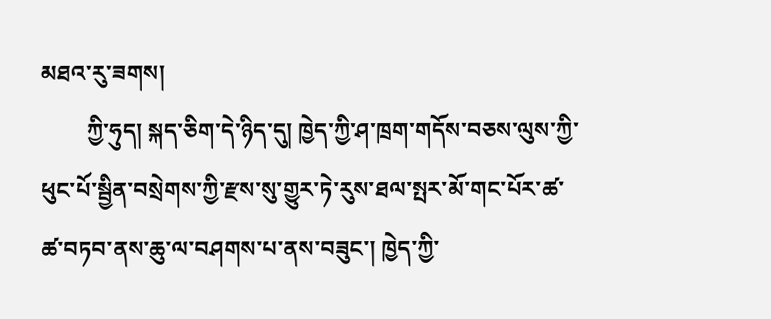མཐའ་རུ་ཟགས།
        ཀྱི་ཧུད། སྐད་ཅིག་དེ་ཉིད་དུ། ཁྱེད་ཀྱི་ཤ་ཁྲག་གདོས་བཅས་ལུས་ཀྱི་ཕུང་པོ་སྦྱིན་བསྲེགས་ཀྱི་རྫས་སུ་གྱུར་ཏེ་རུས་ཐལ་སྤར་མོ་གང་པོར་ཚ་ཚ་བཏབ་ནས་ཆུ་ལ་བཤགས་པ་ནས་བཟུང་། ཁྱེད་ཀྱི་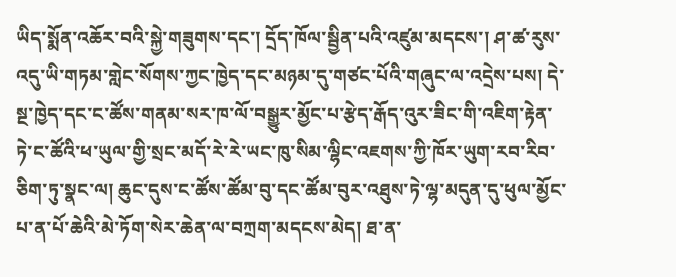ཡིད་སྨོན་འཆོར་བའི་སྐྱེ་གཟུགས་དང་། དྲོད་ཁོལ་སྦྱིན་པའི་འཛུམ་མདངས་། ཤ་ཚ་རུས་འདུ་ཡི་གཏམ་གླེང་སོགས་ཀྱང་ཁྱེད་དང་མཉམ་དུ་གཙང་པོའི་གཞུང་ལ་འདྲེས་པས། དེ་སྔ་ཁྱེད་དང་ང་ཚོས་གནམ་སར་ཁ་ལོ་བསྒྱུར་མྱོང་པ་རྩེད་རྒོད་འུར་ཟིང་གི་འཇིག་རྟེན་ཏེ་ང་ཚོའི་ཕ་ཡུལ་གྱི་སྲང་མདོ་རེ་རེ་ཡང་ཁུ་སིམ་ལྷིང་འཇགས་ཀྱི་ཁོར་ཡུག་རབ་རིབ་ཅིག་ཏུ་སྣང་ལ། ཆུང་དུས་ང་ཚོས་ཚོམ་བུ་དང་ཚོམ་བུར་འཐུས་ཏེ་ལྷ་མདུན་དུ་ཕུལ་མྱོང་པ་ན་པོ་ཆེའི་མེ་ཏོག་སེར་ཆེན་ལ་བཀྲག་མདངས་མེད། ཐ་ན་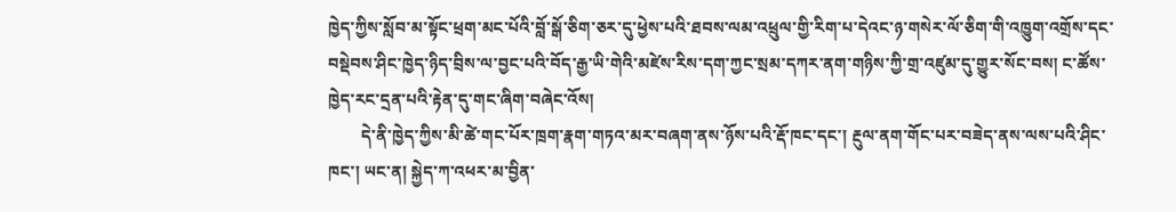ཁྱེད་ཀྱིས་སློབ་མ་སྟོང་ཕྲག་མང་པོའི་བློ་སྒོ་ཅིག་ཅར་དུ་ཕྱེས་པའི་ཐབས་ལམ་འཕྲུལ་གྱི་རིག་པ་དེའང་ཉ་གསེར་ལོ་ཅིག་གི་འཁྱུག་འགྲོས་དང་བསྡེབས་ཤིང་ཁྱེད་ཉིད་བྲིས་ལ་བྱང་པའི་བོད་རྒྱ་ཡི་གེའི་མཛེས་རིས་དག་ཀྱང་སྲམ་དཀར་ནག་གཉིས་ཀྱི་གྲ་འཛུམ་དུ་གྱུར་སོང་བས། ང་ཚོས་ཁྱེད་རང་དྲན་པའི་རྟེན་དུ་གང་ཞིག་བཞེང་འོས།
        དེ་ནི་ཁྱེད་ཀྱིས་མི་ཚེ་གང་པོར་ཁྲག་རྣག་གཏའ་མར་བཞག་ནས་ཉོས་པའི་རྡོ་ཁང་དང་། རྔུལ་ནག་གོང་པར་བཟེད་ནས་ལས་པའི་ཤིང་ཁང་། ཡང་ན། སྐྱེད་ཀ་འཕར་མ་བྱིན་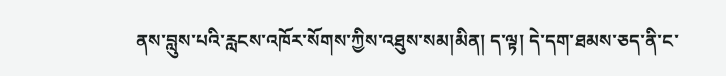ནས་བླུས་པའི་རླངས་འཁོར་སོགས་ཀྱིས་འཐུས་སམ།མིན། ད་ལྟ། དེ་དག་ཐམས་ཅད་ནི་ང་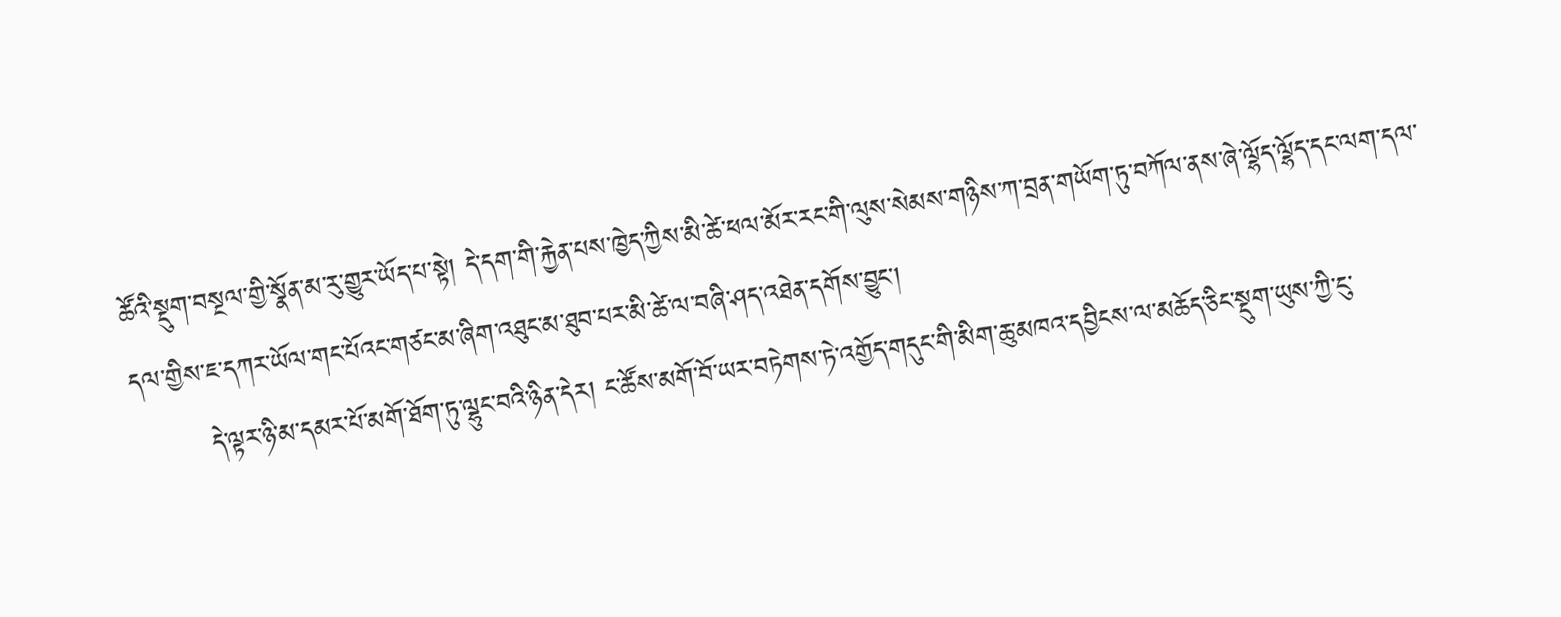ཚོའི་སྡུག་བསྔལ་གྱི་སྣོན་མ་རུ་གྱུར་ཡོད་པ་སྟེ། དེ་དག་གི་རྐྱེན་པས་ཁྱེད་ཀྱིས་མི་ཚེ་ཕལ་མོར་རང་གི་ལུས་སེམས་གཉིས་ཀ་བྲན་གཡོག་ཏུ་བཀོལ་ནས་ཞེ་ལྷོད་ལྷོད་དང་ལག་དལ་དལ་གྱིས་ཇ་དཀར་ཡོལ་གང་པོའང་གཙང་མ་ཞིག་འཐུང་མ་ཐུབ་པར་མི་ཚེ་ལ་བཞི་ཤད་འཐེན་དགོས་བྱུང་།
        དེ་ལྟར་ཉི་མ་དམར་པོ་མགོ་ཐོག་ཏུ་ལྷུང་བའི་ཉིན་དེར། ང་ཚོས་མགོ་བོ་ཡར་བཏེགས་ཏེ་འགྱོད་གདུང་གི་མིག་ཆུ་མཁའ་དབྱིངས་ལ་མཆོད་ཅིང་སྡུག་ཡུས་ཀྱི་ངུ་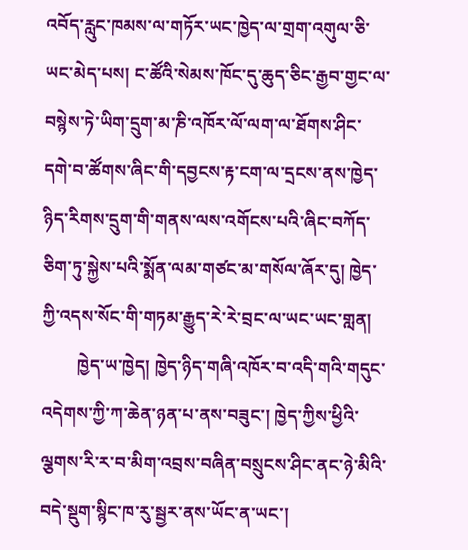འབོད་རླུང་ཁམས་ལ་གཏོར་ཡང་ཁྱེད་ལ་གྲག་འགུལ་ཅི་ཡང་མེད་པས། ང་ཚོའི་སེམས་ཁོང་དུ་ཆུད་ཅིང་རྒྱབ་གྱང་ལ་བསྙེས་ཏེ་ཡིག་དྲུག་མ་ཎི་འཁོར་ལོ་ལག་ལ་ཐོགས་ཤིང་དགེ་བ་ཚོགས་ཞིང་གི་དབྱངས་རྟ་ངག་ལ་དྲངས་ནས་ཁྱེད་ཉིད་རིགས་དྲུག་གི་གནས་ལས་འགོངས་པའི་ཞིང་བཀོད་ཅིག་ཏུ་སྐྱེས་པའི་སྨོན་ལམ་གཙང་མ་གསོལ་ཞོར་དུ། ཁྱེད་ཀྱི་འདས་སོང་གི་གཏམ་རྒྱུད་རེ་རེ་བྲང་ལ་ཡང་ཡང་གླན།
        ཁྱེད་ཡ་ཁྱེད། ཁྱེད་ཉིད་གཞི་འཁོར་བ་འདི་གའི་གདུང་འདེགས་ཀྱི་ཀ་ཆེན་ཉན་པ་ནས་བཟུང་། ཁྱེད་ཀྱིས་ཕྱིའི་ལྕགས་རི་ར་བ་མིག་འབྲས་བཞིན་བསྲུངས་ཤིང་ནང་ཉེ་མིའི་བདེ་སྡུག་སྙིང་ཁ་རུ་སྦྱར་ནས་ཡོང་ན་ཡང་།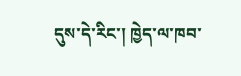དུས་དེ་རིང་། ཁྱེད་ལ་ཁབ་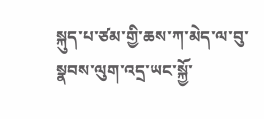སྐུད་པ་ཙམ་གྱི་ཆས་ཀ་མེད་ལ་བུ་སྣབས་ལུག་འདྲ་ཡང་སྐྱོ་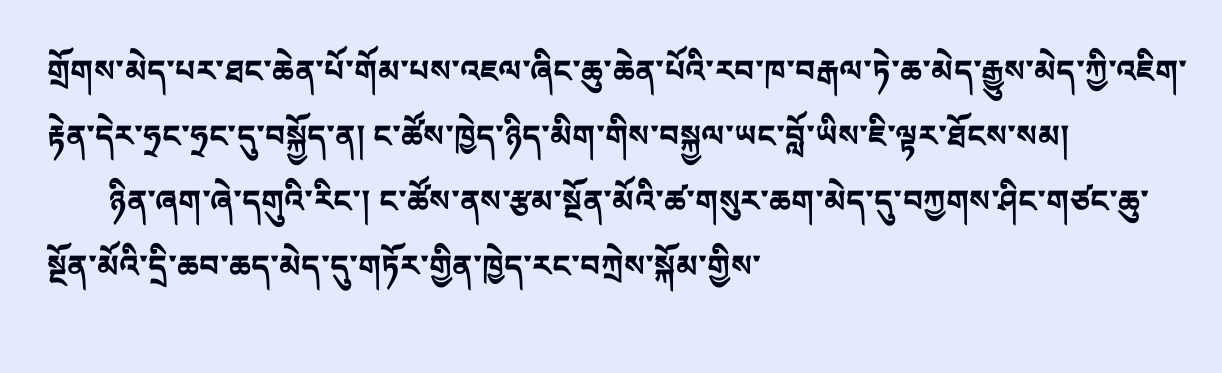གྲོགས་མེད་པར་ཐང་ཆེན་པོ་གོམ་པས་འཇལ་ཞིང་ཆུ་ཆེན་པོའི་རབ་ཁ་བརྒལ་ཏེ་ཆ་མེད་རྒྱུས་མེད་ཀྱི་འཇིག་རྟེན་དེར་ཧྲང་ཧྲང་དུ་བསྐྱོད་ན། ང་ཚོས་ཁྱེད་ཉིད་མིག་གིས་བསྐྱལ་ཡང་བློ་ཡིས་ཇི་ལྟར་ཐོངས་སམ།
        ཉིན་ཞག་ཞེ་དགུའི་རིང་། ང་ཚོས་ནས་རྩམ་སྔོན་མོའི་ཚ་གསུར་ཆག་མེད་དུ་བཀྱགས་ཤིང་གཙང་ཆུ་སྔོན་མོའི་དྲི་ཆབ་ཆད་མེད་དུ་གཏོར་གྱིན་ཁྱེད་རང་བཀྲེས་སྐོམ་གྱིས་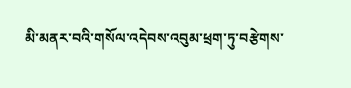མི་མནར་བའི་གསོལ་འདེབས་འབུམ་ཕྲག་ཏུ་བརྩེགས་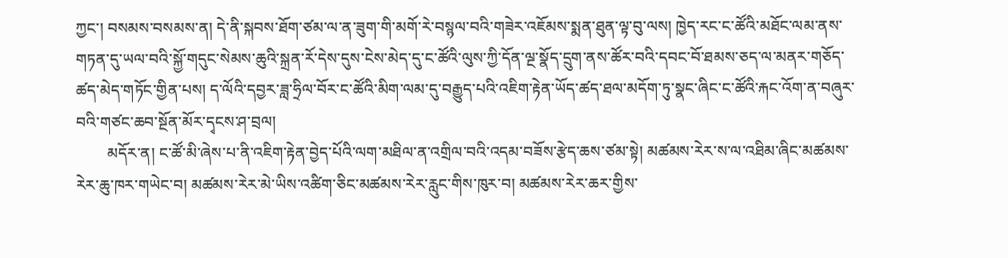ཀྱང་། བསམས་བསམས་ན། དེ་ནི་སྐབས་ཐོག་ཙམ་ལ་ན་ཟུག་གི་མགོ་རེ་བསྙལ་བའི་གཟེར་འཇོམས་སྨན་ཐུན་ལྟ་བུ་ལས། ཁྱེད་རང་ང་ཚོའི་མཐོང་ལམ་ནས་གཏན་དུ་ཡལ་བའི་སྐྱོ་གདུང་སེམས་ཆུའི་སྐྲན་རོ་དེས་དུས་ངེས་མེད་དུ་ང་ཚོའི་ལུས་ཀྱི་དོན་ལྔ་སྣོད་དྲུག་ནས་ཚོར་བའི་དབང་བོ་ཐམས་ཅད་ལ་མནར་གཅོད་ཚད་མེད་གཏོང་གྱིན་པས། ད་ལོའི་དབྱར་ཟླ་ཧྲིལ་བོར་ང་ཚོའི་མིག་ལམ་དུ་བརྒྱུད་པའི་འཇིག་རྟེན་ཡོད་ཚད་ཐལ་མདོག་ཏུ་སྣང་ཞིང་ང་ཚོའི་རྐང་འོག་ན་བཞུར་བའི་གཙང་ཆབ་སྔོན་མོར་དྭངས་ཤ་བྲལ།
        མདོར་ན། ང་ཚོ་མི་ཞེས་པ་ནི་འཇིག་རྟེན་བྱེད་པོའི་ལག་མཐིལ་ན་འགྲིལ་བའི་འདམ་བཟོས་རྩེད་ཆས་ཙམ་སྟེ། མཚམས་རེར་ས་ལ་འཐིམ་ཞིང་མཚམས་རེར་ཆུ་ཁར་གཡེང་བ། མཚམས་རེར་མེ་ཡིས་འཚིག་ཅིང་མཚམས་རེར་རླུང་གིས་ཁུར་བ། མཚམས་རེར་ཆར་གྱིས་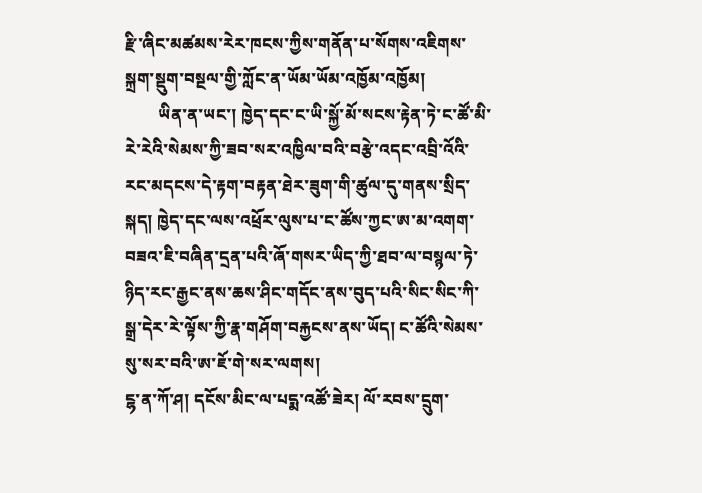རྫི་ཞིང་མཚམས་རེར་ཁངས་ཀྱིས་གནོན་པ་སོགས་འཇིགས་སྐྲག་སྡུག་བསྔལ་གྱི་ཀློང་ན་ཡོམ་ཡོམ་འཁྱོམ་འཁྱོམ།
        ཡིན་ན་ཡང་། ཁྱེད་དང་ང་ཡི་སྐྱོ་མོ་སངས་རྟེན་ཏེ་ང་ཚོ་མི་རེ་རེའི་སེམས་ཀྱི་ཟབ་སར་འཁྱིལ་བའི་བརྩེ་འདང་འབྲི་འོའི་རང་མདངས་དེ་རྟག་བརྟན་ཐེར་ཟུག་གི་ཚུལ་དུ་གནས་སྲིད་སྐད། ཁྱེད་དང་ལས་འཕྲོར་ལུས་པ་ང་ཚོས་ཀྱང་ཨ་མ་འགག་བཟའ་ཇི་བཞིན་དྲན་པའི་ཞོ་གསར་ཡིད་ཀྱི་ཐབ་ལ་བསྙལ་ཏེ་ཉིད་རང་རྒྱང་ནས་ཆས་ཤིང་གདོང་ནས་བུད་པའི་སིང་སིང་ཀི་སྒྲ་དེར་རེ་ལྟོས་ཀྱི་རྣ་གཤོག་བརྐྱངས་ནས་ཡོད། ང་ཚོའི་སེམས་སུ་སར་བའི་ཨ་ཇོ་གེ་སར་ལགས།
ངྷ་ན་ཀོ་ཤ། དངོས་མིང་ལ་པདྨ་འཚོ་ཟེར། ལོ་རབས་དྲུག་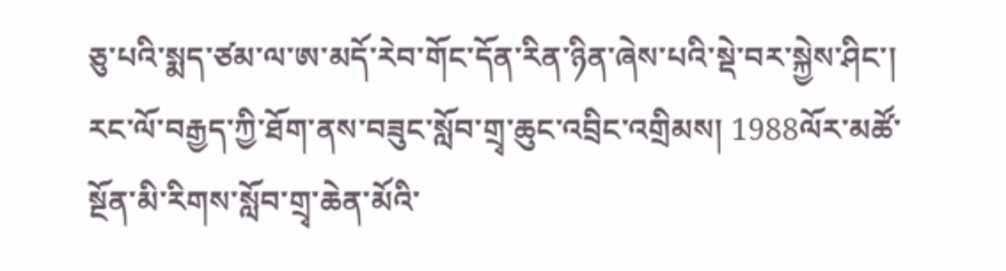ཅུ་པའི་སྨད་ཙམ་ལ་ཨ་མདོ་རེབ་གོང་དོན་རིན་ཉིན་ཞེས་པའི་སྡེ་བར་སྐྱེས་ཤིང་། རང་ལོ་བརྒྱད་ཀྱི་ཐོག་ནས་བཟུང་སློབ་གྲྭ་ཆུང་འབྲིང་འགྲིམས། 1988ལོར་མཚོ་སྔོན་མི་རིགས་སློབ་གྲྭ་ཆེན་མོའི་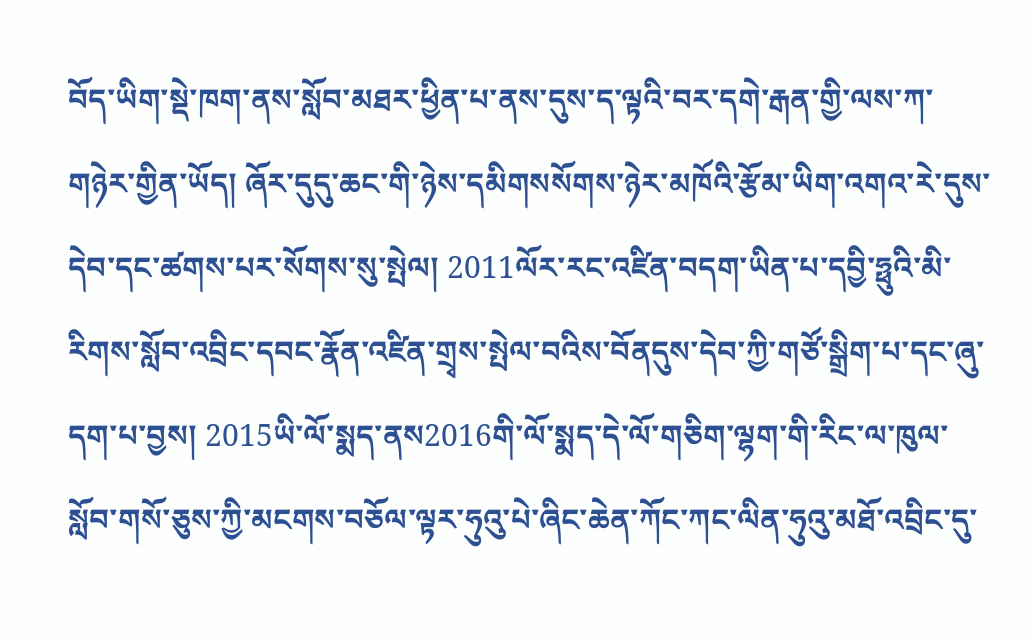བོད་ཡིག་སྡེ་ཁག་ནས་སློབ་མཐར་ཕྱིན་པ་ནས་དུས་ད་ལྟའི་བར་དགེ་རྒན་གྱི་ལས་ཀ་གཉེར་གྱིན་ཡོད། ཞོར་དུདུ་ཆང་གི་ཉེས་དམིགསསོགས་ཉེར་མཁོའི་རྩོམ་ཡིག་འགའ་རེ་དུས་དེབ་དང་ཚགས་པར་སོགས་སུ་སྤེལ། 2011ལོར་རང་འཛིན་བདག་ཡིན་པ་དབྱི་ཧྥུའི་མི་རིགས་སློབ་འབྲིང་དབང་རྣོན་འཛིན་གྲྭས་སྤེལ་བའིས་བོནདུས་དེབ་ཀྱི་གཙོ་སྒྲིག་པ་དང་ཞུ་དག་པ་བྱས། 2015ཡི་ལོ་སྨད་ནས2016གི་ལོ་སྨད་དེ་ལོ་གཅིག་ལྷག་གི་རིང་ལ་ཁུལ་སློབ་གསོ་ཅུས་ཀྱི་མངགས་བཅོལ་ལྟར་ཧུའུ་པེ་ཞིང་ཆེན་ཀོང་ཀང་ལིན་ཧུའུ་མཐོ་འབྲིང་དུ་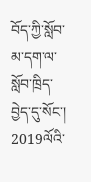བོད་ཀྱི་སློབ་མ་དག་ལ་སློབ་ཁྲིད་བྱེད་དུ་སོང་། 2019ལོའི་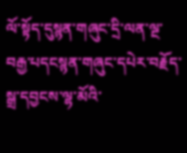ལོ་སྟོད་དུསྙན་གཞུང་དྲི་ལན་ལྔ་བརྒྱ་པདངསྙན་གཞུང་དཔེར་བརྗོད་སྒྲ་དབྱངས་ལྷ་མོའི་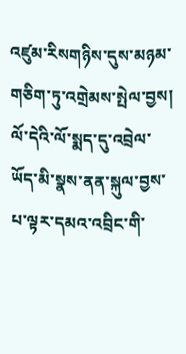འཛུམ་རིསགཉིས་དུས་མཉམ་གཅིག་ཏུ་འགྲེམས་སྤེལ་བྱས། ལོ་དེའི་ལོ་སྨད་དུ་འབྲེལ་ཡོད་མི་སྣས་ནན་སྐུལ་བྱས་པ་ལྟར་དམའ་འབྲིང་གི་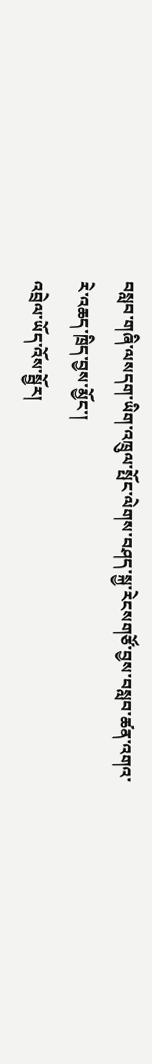བསླབ་གཞི་ལསདག་ཡིག་འཁྲུལ་སྤོང་ལེགས་བཤད་སྐྱ་རེངསགཙོ་བྱས་བསླབ་ཚན་འགའ་རེ་འཆད་ཁྲིད་བྱས་མྱོང་།
འབྲེལ་ཡོད་འོས་སྦྱོར།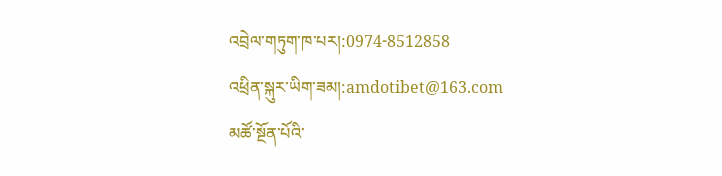འབྲེལ་གཏུག་ཁ་པར།:0974-8512858
འཕྲིན་སྐུར་ཡིག་ཟམ།:amdotibet@163.com
མཚོ་སྔོན་པོའི་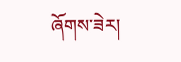ཞོགས་ཟེར།